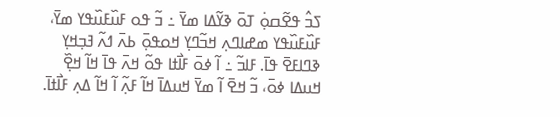ߖߏ߮ ߟߐ߬ߛߋ߲߭ ߠߋ߫ ߢߌ߬ߡߊ ߘߌ߫ ߸ ߏ߬ ߟߋ ߓߎ߰ߓߎ߰ߟߌ ߘߌ߫، ߓߎ߰ߓߎ߰ߟߌ ߘߝߊߣߍ߲ ߞߏ߬ߣߌ߲ ߞߋߟߋ߲߫ ߕߍ߫ ߗߍ߬ ߔߏ߲ߞߌ߲ ߢߣߊߓߐ߫ ߟߊ߫. ߓߊߏ߬ ߸ ߊ߬ ߦߋ߫ ߓߊ߯ߙߊ ߟߋ߬ ߞߍ߫ ߟߊ߫ ߞߊ߬ ߞߐ߲߰ ߞߎߡߊ ߦߋ߫، ߏ߬ ߞߐ߫ ߊ߬ ߘߌ߫ ߞߎߡߊ߫ ߞߊ߬ ߓߍ߲߬ ߊ߬ ߞߊ߬ ߡߍ߲ ߓߊ߯ߙߊ߫.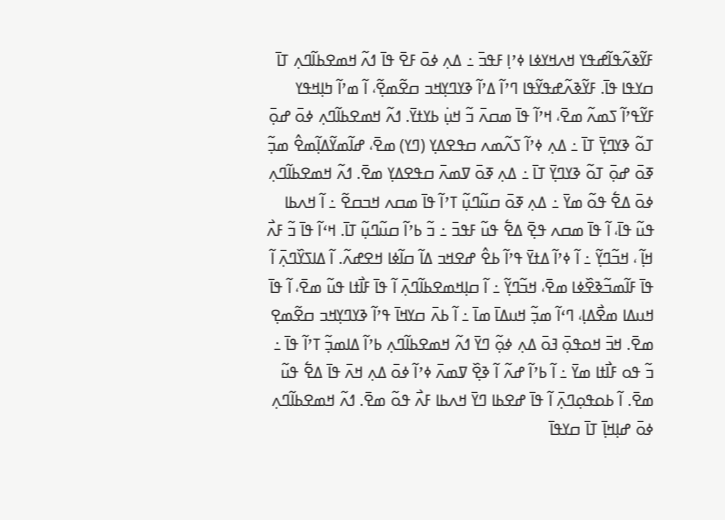ߓߌ߬ߢߍ߬ߟߊ߬ߝߟߌ ߞߍߞߌߦߊ ߦߴߊ߲ ߓߟߏ߫ ߸ ߡߍ߲ ߦߋ߫ ߓߐ߫ ߟߊ߫ ߗߍ߬ ߞߘߐߕߊ߬ߣߍ߲ ߠߊ߫ ߛߌߟߊ ߟߊ߫. ߓߌ߬ߢߍ߬ߝߟߌ߬ߟߊ ߣߴߊ߬ ߡߴߊ߬ ߢߌߣߌ߲ߞߏ ߛߐ߬ߘߐ߲߬، ߊ߬ ߘߴߊ߬ ߤߊ߲ߞߟߌ ߓߌ߬ߟߴߊ߬ ߖߘߍ߬ ߘߐ߫، ߞߴߊ߬ ߟߊ߫ ߘߛߍ߫ ߏ߬ ߞߎ߲߭ ߕߌߙߌ߫. ߗߍ߬ ߞߘߐߕߊ߬ߣߍ߲ ߦߋ߫ ߝߋ߲߫ ߠߋ߬ ߢߌߣߌ߲߫ ߠߊ߫ ߸ ߡߍ߲ ߦߴߊ߬ ߖߍ߬ߘߍ ߛߟߐߡߌ߲ (ߣߌ) ߘߐ߫، ߝߊ߬ߘߌ߬ߡߊ߲߬ߘߐ߮ ߘߏ߲߬ ߧߋ߫ ߝߋ߲߫ ߠߋ߬ ߢߌߣߌ߲߫ ߠߊ߫ ߸ ߡߍ߲ ߧߋ߫ ߜߘߍ߫ ߛߟߐߡߌ߲ ߘߐ߫. ߗߍ߬ ߞߘߐߕߊ߬ߣߍ߲ ߦߋ߫ ߡߐ߱ ߟߋ߬ ߘߌ߫ ߸ ߡߍ߲ ߧߋ߫ ߛߎ߬ߣߎ߲߬ ߠߴߊ߬ ߟߊ߫ ߘߛߍ ߞߏߛߐ߬ ߸ ߊ߬ ߞߍߕߊ ߟߎ߬ ߟߊ߫، ߊ߬ ߟߊ߫ ߘߛߍ ߟߐ߲߫ ߡߐ߱ ߟߎ߬ ߓߟߏ߫ ߸ ߏ߬ ߕߴߊ߬ ߛߎ߬ߣߎ߲߬ ߠߊ߫. ߞߵߊ߬ ߟߊ߫ ߏ߬ ߓߍ߯ ߞߊ߲߬ ، ߞߏ߬ߣߌ߲߬ ߸ ߊ߬ ߦߴߊ߬ ߡߙߌ߫ ߟߴߊ߬ ߕߐ߮ ߝߐߞߏ ߡߊ߬ ߛߊ߬ߦߊ ߞߐߝߍ߬. ߊ߬ ߡߊߖߌ߰ߣߍ߲߫ ߊ߬ ߟߊ߫ ߓߊ߬ߘߏ߬ߢߐ߰ߦߊ ߘߐ߫، ߞߏ߬ߣߌ߲߬ ߸ ߊ߬ ߛߊ߲ߞߘߐߕߊ߬ߣߍ߲߫ ߊ߬ ߟߊ߫ ߓߊ߯ߙߊ ߟߎ߬ ߘߐ߫، ߊ߬ ߟߊ߫ ߞߎߡߊ ߘߐ߯ߡߊ߲، ߣߵߊ߬ ߘߏ߲߬ ߞߎߡߊ߫ ߘߊ߫ ߸ ߊ߬ ߕߍ߫ ߛߌߞߊ߫ ߟߴߊ߬ ߢߌߣߌ߲ߞߏ ߛߐ߬ߘߐ߲ ߘߐ߫. ߞߏ߫ ߞߋߟߋ߲߫ ߔߋ߫ ߡߍ߲ ߦߋ߲߬ ߣߌ߫ ߗߍ߬ ߞߘߐߕߊ߬ߣߍ߲ ߕߴߊ߬ ߡߊߘߏ߲߬ ߠߴߊ߬ ߟߊ߫ ߸ ߏ߬ ߟߋ ߓߊ߯ߙߊ ߘߌ߫ ߸ ߊ߬ ߕߴߊ߬ ߝߍ߬ ߊ߬ ߢߐ߲߰ ߜߘߍ߫ ߦߴߊ߬ ߦߋ߫ ߡߍ߲ ߞߍ߫ ߟߊ߫ ߡߐ߱ ߟߎ߬ ߘߐ߫. ߊ߬ ߕߋߟߋ߲ߣߍ߲߫ ߊ߬ ߟߊ߫ ߝߐߕߊ ߣߌ߫ ߞߍߕߊ ߓߍ߯ ߟߋ߬ ߘߐ߫. ߗߍ߬ ߞߘߐߕߊ߬ߣߍ߲ ߦߋ߫ ߝߊ߲ߞߊ߲߫ ߠߊ߫ ߛߌߟߊ߫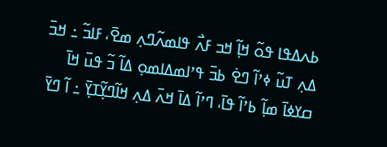ߕߍߡߟߊ ߟߋ߬ ߞߊ߲߬ ߞߏ ߓߍ߯ ߟߊߘߍ߬ߣߍ߲ ߘߐ߫، ߓߊߏ߬ ߸ ߞߏ߫ ߡߍ߲ ߠߎ߬ ߦߴߊ߬ ߣߐ߭ ߕߏ߫ ߟߴߊߘߡߊߘߋ߲ ߡߊ߬ ߏ߬ ߟߎ߫ ߞߊ߫ ߛߌߦߊ߫ ߘߊ߲߬ ߕߴߊ߬ ߟߊ߫، ߣߴߊ߬ ߡߊ߫ ߞߍ߫ ߡߍ߲ ߞߊ߬ߣߌ߲߬ߠߌ߲߫ ߸ ߊ߬ ߣߌ߫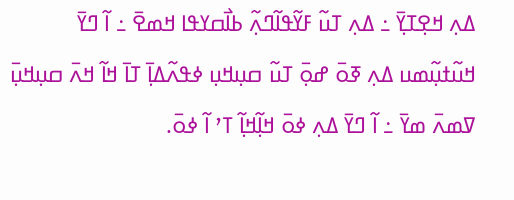ߡߍ߲ ߞߐ߲ߠߌ߲߫ ߸ ߡߍ߲ ߠߎ߬ ߓߌ߬ߟߊ߬ߣߍ߲߬ ߕߊ߯ߛߌߟߊ ߞߘߐ߫ ߸ ߊ߬ ߣߌ߫ ߞߎ߬ߙߎ߲߬ߘߎ ߡߍ߲ ߧߋ߫ ߝߋ߲߫ ߠߎ߬ ߛߎ߲ߞߎ߲ ߦߟߍ߬ߡߊ߲߫ ߠߊ߫ ߞߊ߬ ߞߍ߫ ߛߎ߲ߞߎ߲߫ ߜߘߍ߫ ߘߌ߫ ߸ ߊ߬ ߣߌ߫ ߡߍ߲ ߦߋ߫ ߞߊ߲߬ߞߊ߲߬ ߠߴ ߊ߬ ߦߋ߫.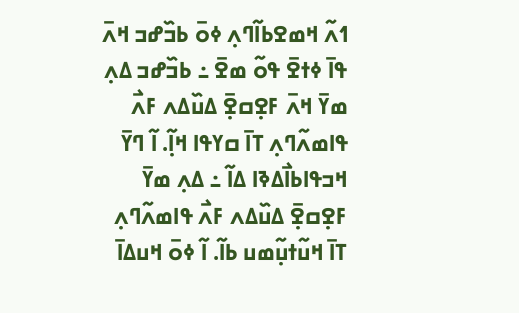ߗߍ߬ ߞߘߐߕߊ߬ߣߍ߲ ߦߋ߫ ߕߏ߰ߝߏ ߞߍ߫ ߟߊ߫ ߦߙߐ߫ ߟߋ߬ ߘߐ߫ ߸ ߕߏ߰ߝߏ ߡߍ߲ ߘߌ߫ ߞߍ߫ ߓߐ߲ߛߐ߲߫ ߡߎ߰ߡߍ ߓߍ߯ ߟߊߘߍ߬ߣߍ߲ ߠߊ߫ ߛߌߟߊ ߞߊ߲߬. ߊ߬ ߣߌ߫ ߞߏߟߊߕߊ߯ߡߢߊ ߡߊ߬ ߸ ߡߍ߲ ߘߌ߫ ߓߐ߲ߛߐ߲߫ ߡߎ߰ߡߍ ߓߍ߯ ߟߊߘߍ߬ߣߍ߲ ߠߊ߫ ߞߎ߬ߙߎ߲߬ߘߎ ߕߊ߬. ߊ߬ ߦߋ߫ ߞߎߡߊ߫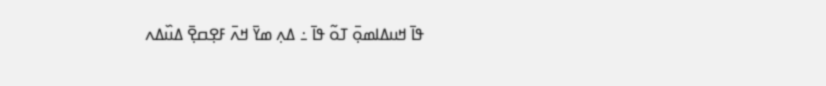ߟߊ߫ ߞߎߡߊߘߋ߲߫ ߠߋ߬ ߟߊ߫ ߸ ߡߍ߲ ߘߌ߫ ߞߍ߫ ߓߐ߲ߛߐ߲߫ ߡߎ߰ߡߍ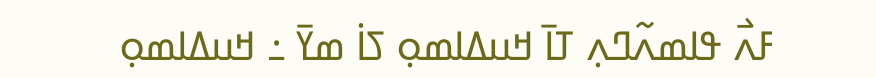ߓߍ߯ ߟߊߘߍ߬ߣߍ߲ ߠߊ߫ ߞߎߡߊߘߋ߲ ߖߊ߭ ߘߌ߫ ߸ ߞߎߡߊߘߋ߲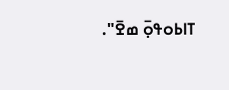ߠߊߕߋߟߋ߲߫ ߘߐ߫".